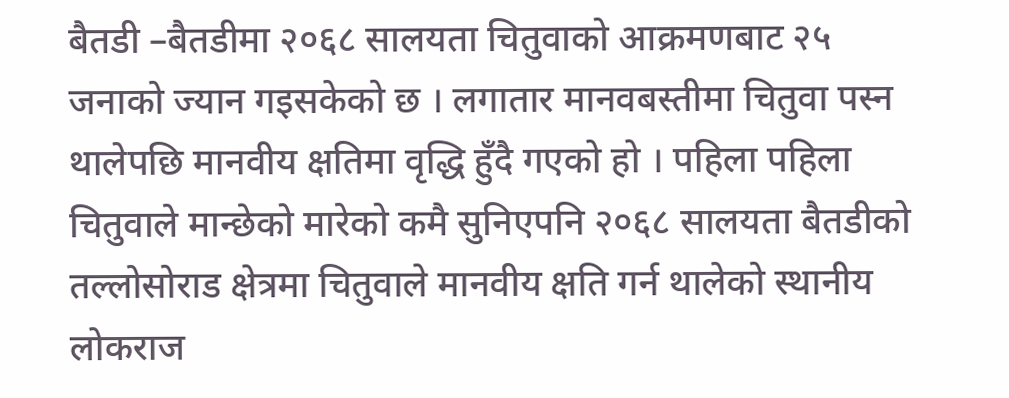बैतडी –बैतडीमा २०६८ सालयता चितुवाको आक्रमणबाट २५ जनाको ज्यान गइसकेको छ । लगातार मानवबस्तीमा चितुवा पस्न थालेपछि मानवीय क्षतिमा वृद्धि हुँदै गएको हो । पहिला पहिला चितुवाले मान्छेको मारेको कमै सुनिएपनि २०६८ सालयता बैतडीको तल्लोसोराड क्षेत्रमा चितुवाले मानवीय क्षति गर्न थालेको स्थानीय लोकराज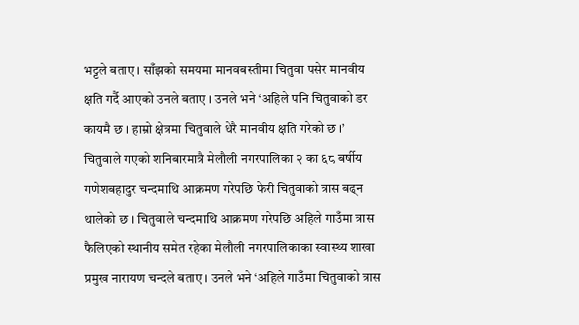भट्टले बताए । साँझको समयमा मानवबस्तीमा चितुवा पसेर मानवीय क्षति गर्दै आएको उनले बताए । उनले भने ‘अहिले पनि चितुवाको डर कायमै छ । हाम्रो क्षेत्रमा चितुवाले धेरै मानवीय क्षति गरेको छ ।’
चितुवाले गएको शनिबारमात्रै मेलौली नगरपालिका २ का ६८ बर्षीय गणेशबहादुर चन्दमाथि आक्रमण गरेपछि फेरी चितुवाको त्रास बढ्न थालेको छ । चितुवाले चन्दमाथि आक्रमण गरेपछि अहिले गाउँमा त्रास फैलिएको स्थानीय समेत रहेका मेलौली नगरपालिकाका स्वास्थ्य शाखा प्रमुख नारायण चन्दले बताए । उनले भने ‘अहिले गाउँमा चितुवाको त्रास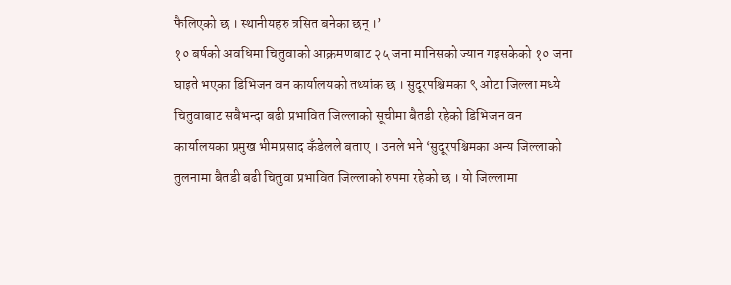फैलिएको छ । स्थानीयहरु त्रसित बनेका छन् ।’
१० बर्षको अवधिमा चितुवाको आक्रमणबाट २५ जना मानिसको ज्यान गइसकेको १० जना घाइते भएका डिभिजन वन कार्यालयको तथ्यांक छ । सुदूरपश्चिमका ९ ओटा जिल्ला मध्ये चितुवाबाट सबैभन्दा बढी प्रभावित जिल्लाको सूचीमा बैतडी रहेको डिभिजन वन कार्यालयका प्रमुख भीमप्रसाद कँडेलले बताए । उनले भने ‘सुदूरपश्चिमका अन्य जिल्लाको तुलनामा बैतडी बढी चितुवा प्रभावित जिल्लाको रुपमा रहेको छ । यो जिल्लामा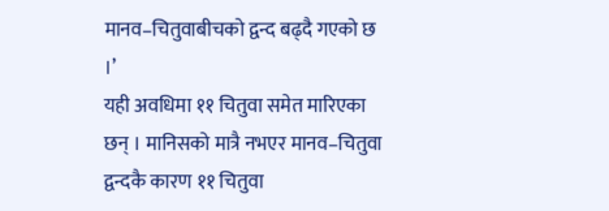मानव–चितुवाबीचको द्वन्द बढ्दै गएको छ ।’
यही अवधिमा ११ चितुवा समेत मारिएका छन् । मानिसको मात्रै नभएर मानव–चितुवा द्वन्दकै कारण ११ चितुवा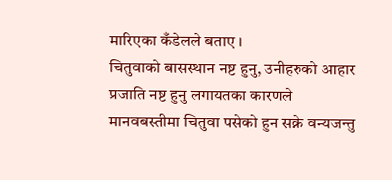मारिएका कँडेलले बताए ।
चितुवाको बासस्थान नष्ट हुनु, उनीहरुको आहार प्रजाति नष्ट हुनु लगायतका कारणले मानवबस्तीमा चितुवा पसेको हुन सक्ने वन्यजन्तु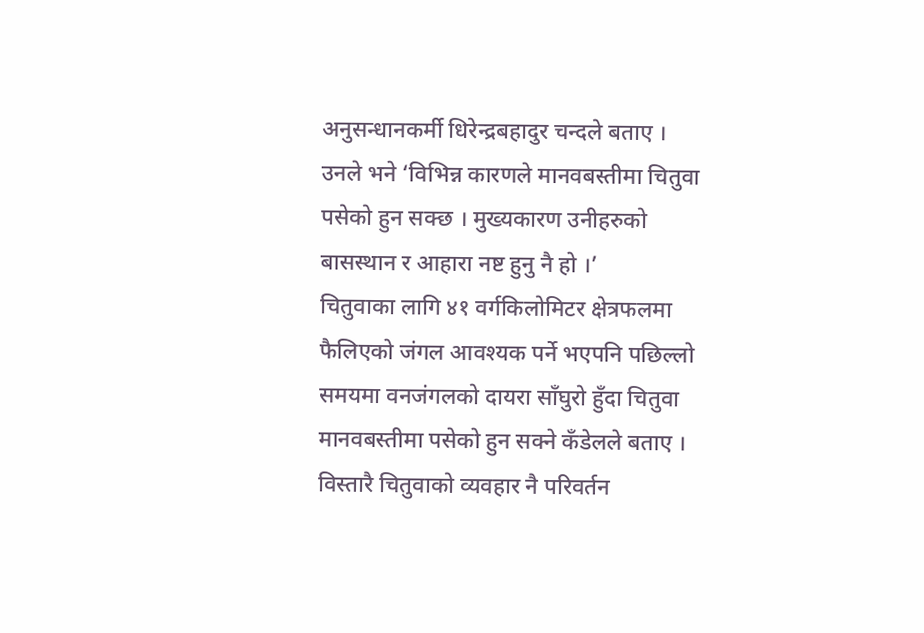अनुसन्धानकर्मी धिरेन्द्रबहादुर चन्दले बताए । उनले भने ‘विभिन्न कारणले मानवबस्तीमा चितुवा पसेको हुन सक्छ । मुख्यकारण उनीहरुको बासस्थान र आहारा नष्ट हुनु नै हो ।’
चितुवाका लागि ४१ वर्गकिलोमिटर क्षेत्रफलमा फैलिएको जंगल आवश्यक पर्ने भएपनि पछिल्लो समयमा वनजंगलको दायरा साँघुरो हुँदा चितुवा मानवबस्तीमा पसेको हुन सक्ने कँडेलले बताए । विस्तारै चितुवाको व्यवहार नै परिवर्तन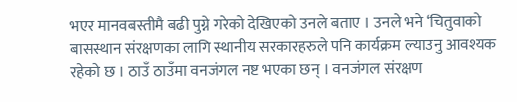भएर मानवबस्तीमै बढी पुग्ने गरेको देखिएको उनले बताए । उनले भने ‘चितुवाको बासस्थान संरक्षणका लागि स्थानीय सरकारहरुले पनि कार्यक्रम ल्याउनु आवश्यक रहेको छ । ठाउँ ठाउँमा वनजंगल नष्ट भएका छन् । वनजंगल संरक्षण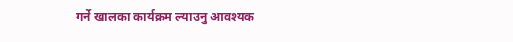गर्ने खालका कार्यक्रम ल्याउनु आवश्यक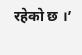रहेको छ ।’